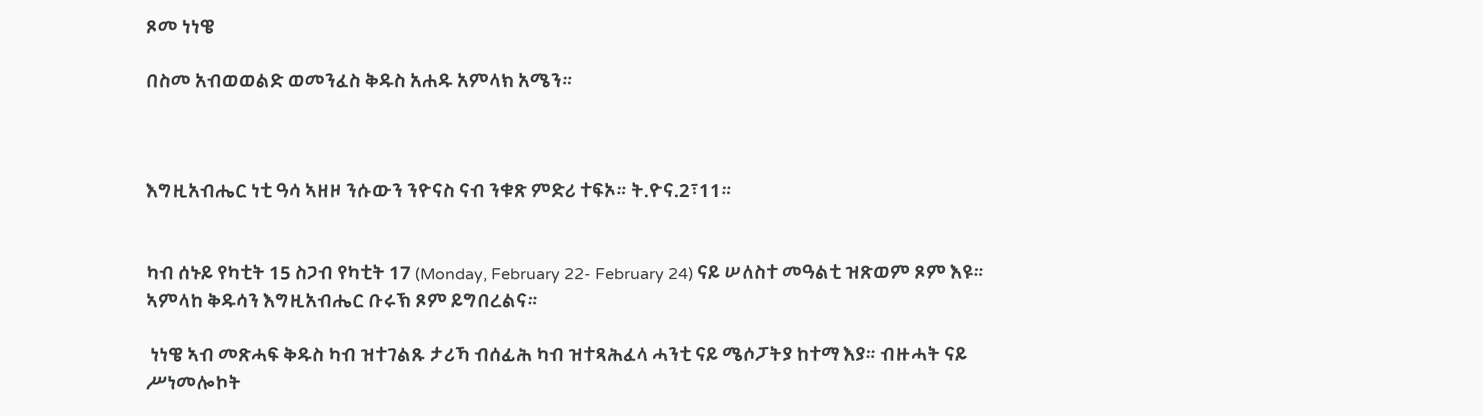ጾመ ነነዌ

በስመ አብወወልድ ወመንፈስ ቅዱስ አሐዱ አምላክ አሜን።



እግዚአብሔር ነቲ ዓሳ ኣዘዞ ንሱውን ንዮናስ ናብ ንቁጽ ምድሪ ተፍኦ። ት.ዮና.2፣11።


ካብ ሰኑይ የካቲት 15 ስጋብ የካቲት 17 (Monday, February 22- February 24) ናይ ሠለስተ መዓልቲ ዝጽወም ጾም እዩ።
ኣምላከ ቅዱሳን እግዚአብሔር ቡሩኽ ጾም ይግበረልና።

 ነነዌ ኣብ መጽሓፍ ቅዱስ ካብ ዝተገልጹ ታሪኻ ብሰፊሕ ካብ ዝተጻሕፈላ ሓንቲ ናይ ሜሶፓትያ ከተማ እያ። ብዙሓት ናይ ሥነመሎኮት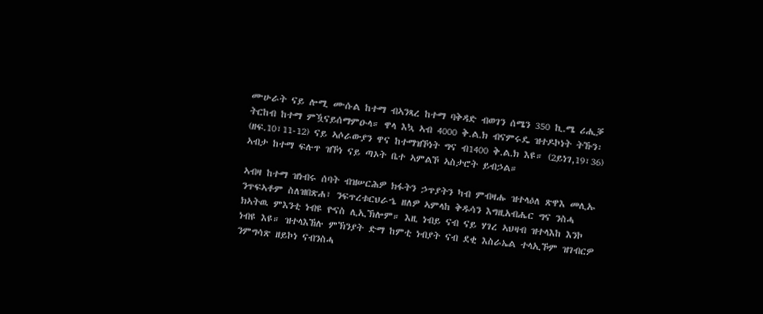ሙሁራት ናይ ሎሚ ሙሱል ከተማ ብኣንጻረ ከተማ ባቅዳድ ብወገን ሰሜን 350 ኪ.ሜ ሪሒቓ  ትርከብ ከተማ ምዃናይሰማምዑላ። ዋላ እኳ ኣብ 4000 ቅ.ል.ክ ብናምሩዴ ዝተዶኮነት ትኹን፡ (ዘፍ.10፣11-12) ናይ ኣሶራውያን ዋና ከተማዝኾነት ግና ብ1400 ቅ.ል.ክ እዩ። (2ይነገ,19፣36) ኣብታ ከተማ ፍሉጥ ዝኾነ ናይ ጣኦት ቤተ ኣምልኾ ኣስታሮት ይብኃል።

ኣብዛ ከተማ ዝነብሩ ሰባት ብዝሠርሕዎ ክፋትን ኃጥያትን ካብ ምብዛሑ ዝተላዕለ ጽዋእ መሊኡ ንጥፍኣቶም ስለዝበጽሐ፣ ንፍጥረቱርህራኄ ዘለዎ ኣምላከ ቅዱሳን እግዚአብሔር ግና ንስሓ ክኣትዉ ምእንቲ ነብዩ ዮናስ ሊኢኽሎም። እዚ ነብይ ናብ ናይ ሃገረ ኣህዛብ ዝተላእከ እንኮ ነብዩ እዩ። ዝተላእኸሉ ምኽንያት ድማ ከምቲ ነብያት ናብ ደቂ እስራኤል ተላኢኾም ዝገብርዎ ንምግሳጽ ዘይኮነ ናብንስሓ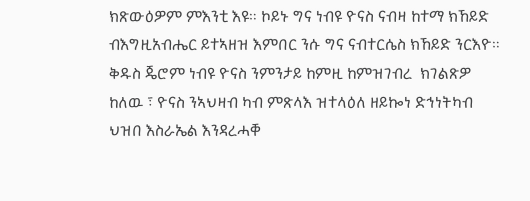ክጽውዕዎም ምእንቲ እዩ። ኮይኑ ግና ነብዩ ዮናስ ናብዛ ከተማ ክኸይድ ብእግዚአብሔር ይተኣዘዝ እምበር ንሱ ግና ናብተርሴስ ክኸይድ ንርእዮ።
ቅዱስ ጄሮም ነብዩ ዮናስ ንምንታይ ከምዚ ከምዝገብረ  ክገልጽዎ ከለዉ ፣ ዮናስ ንኣህዛብ ካብ ምጽላእ ዝተላዕለ ዘይኰነ ድኅነትካብ ህዝበ እስራኤል እንዳረሓቐ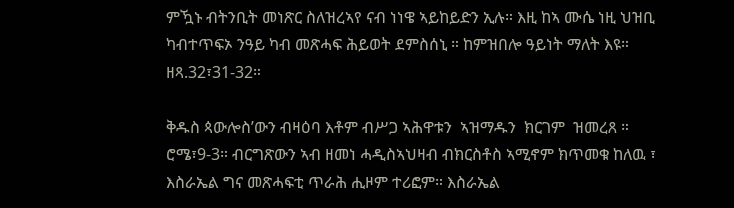ምዃኑ ብትንቢት መነጽር ስለዝረኣየ ናብ ነነዌ ኣይከይድን ኢሉ። እዚ ከኣ ሙሴ ነዚ ህዝቢ ካብተጥፍኦ ንዓይ ካብ መጽሓፍ ሕይወት ደምስሰኒ ። ከምዝበሎ ዓይነት ማለት እዩ። ዘጻ.32፣31-32።

ቅዱስ ጳውሎስ’ውን ብዛዕባ እቶም ብሥጋ ኣሕዋቱን  ኣዝማዱን  ክርገም  ዝመረጸ ። ሮሜ፣9-3። ብርግጽውን ኣብ ዘመነ ሓዲስኣህዛብ ብክርስቶስ ኣሚኖም ክጥመቁ ከለዉ ፣ እስራኤል ግና መጽሓፍቲ ጥራሕ ሒዞም ተሪፎም። እስራኤል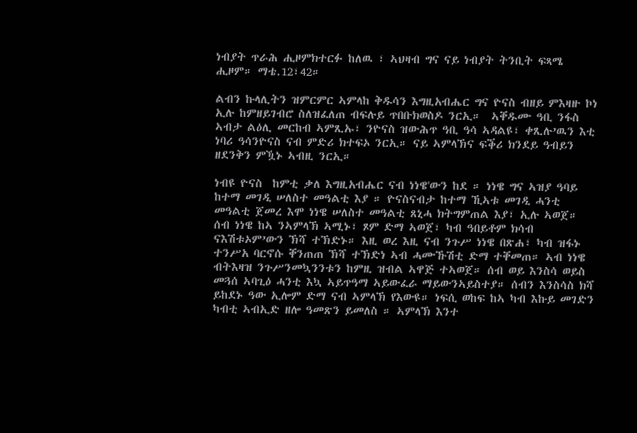ነብያት ጥራሕ ሒዞምክተርፉ ከለዉ ፣ ኣህዛብ ግና ናይ ነብያት ትንቢት ፍጻሜ ሒዞም። ማቴ.12፣42።

ልብን ኩላሊትን ዝምርምር ኣምላከ ቅዱሳን እግዚአብሔር ግና ዮናስ ብዘይ ምእዛዙ ኮነ ኢሉ ከምዘይገብሮ ስለዝፈለጠ ብፍሉይ ጥበቡክወስዶ ንርኢ።  ኣቐዱሙ ዓቢ ንፋስ ኣብታ ልዕሊ መርከብ ኣምጺኡ፣ ንዮናስ ዝውሕጥ ዓቢ ዓሳ ኣዳልዩ፣ ቀጺሉ’ዉን እቲ ነባሪ ዓሳንዮናስ ናብ ምድሪ ክተፍኦ ንርኢ። ናይ ኣምላኽና ፍቕሪ ክንደይ ዓብይን ዘደንቅን ምዃኑ ኣብዚ ንርኢ።

ነብዩ ዮናስ  ከምቲ ቃለ እግዚአብሔር ናብ ነነዌ'ውን ከደ ። ነነዌ ግና ኣዝያ ዓባይ ከተማ መገዲ ሠለስተ መዓልቲ እያ ። ዮናስናብታ ከተማ ኺኣቱ መገዲ ሓንቲ መዓልቲ ጀመረ እሞ ነነዌ ሠለስተ መዓልቲ ጸኒሓ ክትግምጠል እያ፣ ኢሉ ኣወጀ።
ሰብ ነነዌ ከኣ ንኣምላኽ ኣሚኑ፣ ጾም ድማ ኣወጀ፣ ካብ ዓበይቶም ክሳብ ናእሽቱኦም’ውን ኽሻ ተኽድኑ። እዚ ወረ እዚ ናብ ንጉሥ ነነዌ በጽሐ፣ ካብ ዝፋኑ ተንሥአ ባርኖሱ ቐንጠጠ ኽሻ ተኽድነ ኣብ ሓሙኹሽቲ ድማ ተቐመጠ። ኣብ ነነዌ ብትእዛዝ ንጉሥንመኳንንቱን ከምዚ ዝብል ኣዋጅ ተኣወጀ። ሰብ ወይ እንስሳ ወይስ መጓሰ ኣባጊዕ ሓንቲ እኳ ኣይጥዓማ ኣይውፈራ ማይውንኣይስተያ። ሰብን እንስሳስ ክሻ ይከደኑ ዓው ኢሎም ድማ ናብ ኣምላኽ የእውዩ። ነፍሲ ወከፍ ከኣ ካብ እኩይ መገድን ካብቲ ኣብኢድ ዘሎ ዓመጽን ይመለስ ። ኣምላኽ እንተ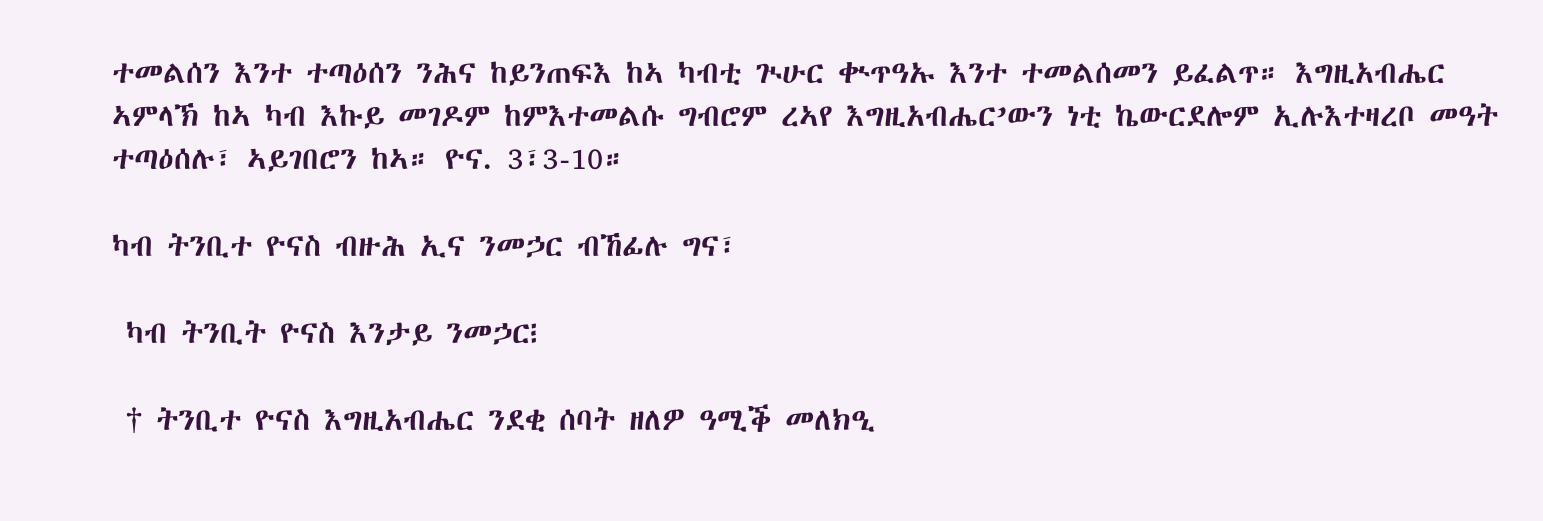ተመልሰን እንተ ተጣዕሰን ንሕና ከይንጠፍእ ከኣ ካብቲ ጒሁር ቊጥዓኡ እንተ ተመልሰመን ይፈልጥ። እግዚአብሔር ኣምላኽ ከኣ ካብ እኩይ መገዶም ከምእተመልሱ ግብሮም ረኣየ እግዚአብሔር’ውን ነቲ ኬውርደሎም ኢሉእተዛረቦ መዓት ተጣዕሰሉ፣ ኣይገበሮን ከኣ። ዮና. 3፣3-10።

ካብ ትንቢተ ዮናስ ብዙሕ ኢና ንመኃር ብኸፊሉ ግና፣

 ካብ ትንቢት ዮናስ እንታይ ንመኃር᎒

 † ትንቢተ ዮናስ እግዚአብሔር ንደቂ ሰባት ዘለዎ ዓሚቕ መለክዒ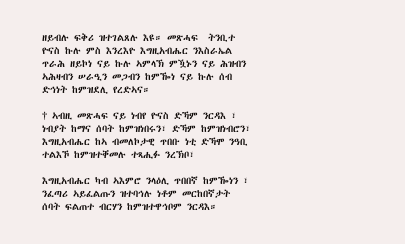ዘይብሉ ፍቅሪ ዝተገልጸሉ እዩ። መጽሓፍ  ትንቢተ ዮናስ ኩሉ ምስ እንረእዮ እግዚአብሔር ንእስራኤል ጥራሕ ዘይኮነ ናይ ኩሉ ኣምላኽ ምዃኑን ናይ ሕዝብን ኣሕዛብን ሠራዒን መጋብን ከምዀነ ናይ ኩሉ ሰብ ድኅነት ከምዝደሊ የረድኣና።

† ኣብዚ መጽሓፍ ናይ ነብየ ዮናስ ድኻም ንርዳእ ፣ ነብያት ከማና ሰባት ከምዝነበሩን፣ ድኻም ከምዝነብሮን፣ እግዚአብሔር ከኣ ብመለኮታዊ ጥበቡ ነቲ ድኻሞ ንዓቢ ተልእኾ ከምዝተቐመሉ ተጻሒፉ ንረኽቦ፣

እግዚአብሔር ካብ ኣእምሮ ንላዕሊ ጥበበኛ ከምዀነን ፣ ንፈጣሪ ኣይፈልጡን ዝተባኅሉ ነቶም መርከበኛታት  ሰባት ፍልጠተ ብርሃን ከምዝተዋኅቦም ንርዳእ።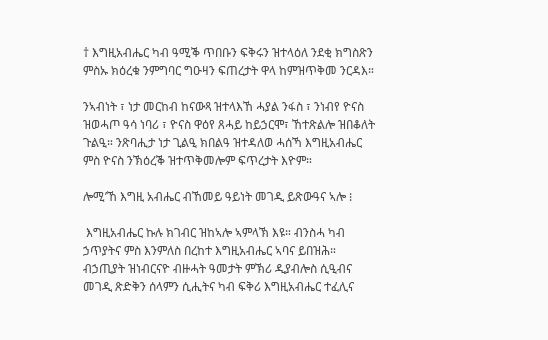† እግዚአብሔር ካብ ዓሚቕ ጥበቡን ፍቅሩን ዝተላዕለ ንደቂ ክግስጽን ምስኡ ክዕረቁ ንምግባር ግዑዛን ፍጠረታት ዋላ ከምዝጥቅመ ንርዳእ።

ንኣብነት ፣ ነታ መርከብ ከናውጻ ዝተላእኸ ሓያል ንፋስ ፣ ንነብየ ዮናስ ዝወሓጦ ዓሳ ነባሪ ፣ ዮናስ ዋዕየ ጸሓይ ከይኃርሞ፣ ኸተጽልሎ ዝበቆለት ጉልዒ። ንጽባሒታ ነታ ጊልዒ ክበልዓ ዝተዳለወ ሓሰኻ እግዚአብሔር ምስ ዮናስ ንኽዕረቕ ዝተጥቅመሎም ፍጥረታት እዮም።

ሎሚ’ኸ እግዚ አብሔር ብኸመይ ዓይነት መገዲ ይጽውዓና ኣሎ ᎒

 እግዚአብሔር ኩሉ ክገብር ዝከኣሎ ኣምላኽ እዩ። ብንስሓ ካብ ኃጥያትና ምስ እንምለስ በረከተ እግዚአብሔር ኣባና ይበዝሕ።  ብኃጢያት ዝነብርናዮ ብዙሓት ዓመታት ምኽሪ ዲያብሎስ ሲዒብና መገዲ ጽድቅን ሰላምን ሲሒትና ካብ ፍቅሪ እግዚአብሔር ተፈሊና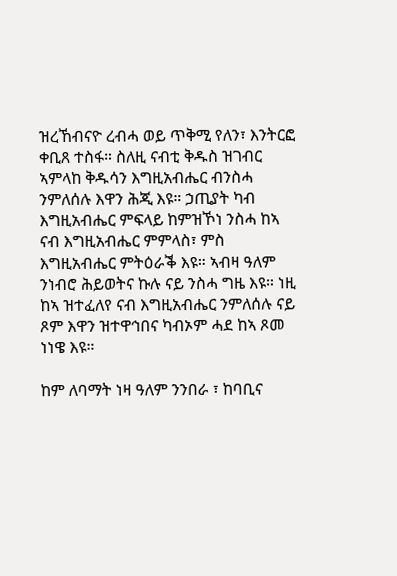ዝረኸብናዮ ረብሓ ወይ ጥቅሚ የለን፣ እንትርፎ ቀቢጸ ተስፋ። ስለዚ ናብቲ ቅዱስ ዝገብር ኣምላከ ቅዱሳን እግዚአብሔር ብንስሓ ንምለሰሉ እዋን ሕጂ እዩ። ኃጢያት ካብ እግዚአብሔር ምፍላይ ከምዝኾነ ንስሓ ከኣ ናብ እግዚአብሔር ምምላስ፣ ምስ እግዚአብሔር ምትዕራቕ እዩ። ኣብዛ ዓለም ንነብሮ ሕይወትና ኩሉ ናይ ንስሓ ግዜ እዩ። ነዚ ከኣ ዝተፈለየ ናብ እግዚአብሔር ንምለሰሉ ናይ ጾም እዋን ዝተዋኅበና ካብኦም ሓደ ከኣ ጾመ ነነዌ እዩ።

ከም ለባማት ነዛ ዓለም ንንበራ ፣ ከባቢና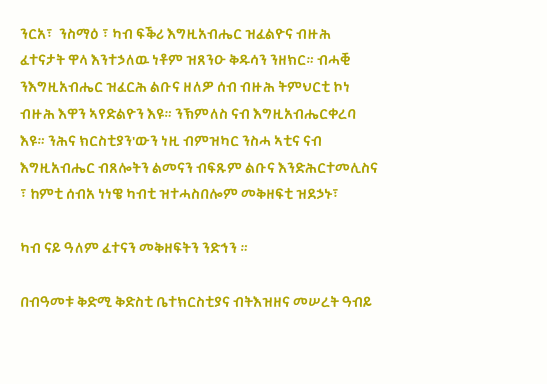ንርአ፣  ንስማዕ ፣ ካብ ፍቕሪ እግዚአብሔር ዝፈልዮና ብዙሕ ፈተናታት ዋላ እንተኃለዉ ነቶም ዝጸንዑ ቅዱሳን ንዘክር። ብሓቒ ንእግዚአብሔር ዝፈርሕ ልቡና ዘለዎ ሰብ ብዙሕ ትምህርቲ ኮነ ብዙሕ እዋን ኣየድልዮን እዩ። ንኽምለስ ናብ እግዚአብሔርቀረባ እዩ። ንሕና ክርስቲያን'ውን ነዚ ብምዝካር ንስሓ ኣቲና ናብ እግዚአብሔር ብጸሎትን ልመናን ብፍጹም ልቡና እንድሕርተመሊስና ፣ ከምቲ ሰብአ ነነዌ ካብቲ ዝተሓስበሎም መቅዘፍቲ ዝደኃኑ፣

ካብ ናይ ዓለም ፈተናን መቅዘፍትን ንድኅን ።

በብዓመቱ ቅድሚ ቅድስቲ ቤተክርስቲያና ብትእዝዘና መሠረት ዓብይ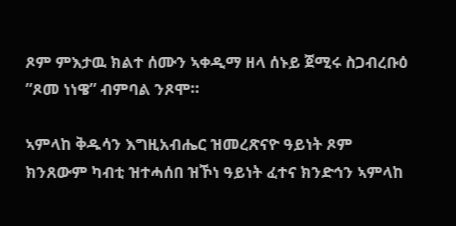ጾም ምእታዉ ክልተ ሰሙን ኣቀዲማ ዘላ ሰኑይ ጀሚሩ ስጋብረቡዕ ”ጾመ ነነዌ” ብምባል ንጾሞ።

ኣምላከ ቅዱሳን እግዚአብሔር ዝመረጽናዮ ዓይነት ጾም ክንጸውም ካብቲ ዝተሓሰበ ዝኾነ ዓይነት ፈተና ክንድኅን ኣምላከ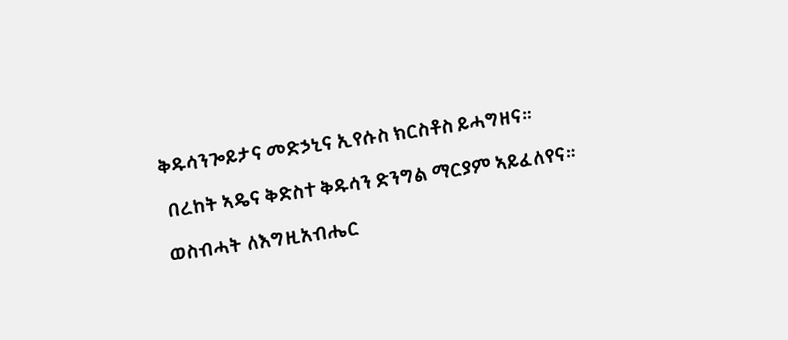ቅዱሳንጐይታና መድኃኒና ኢየሱስ ክርስቶስ ይሓግዘና።

 በረከት ኣዴና ቅድስተ ቅዱሳን ድንግል ማርያም ኣይፈለየና።

ወስብሓት ለእግዚአብሔር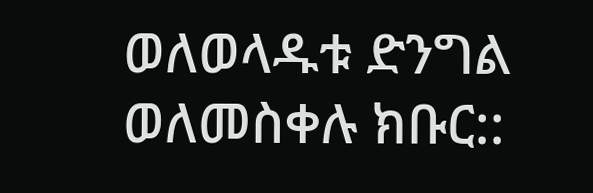ወለወላዱቱ ድንግል
ወለመስቀሉ ክቡር::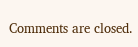Comments are closed.